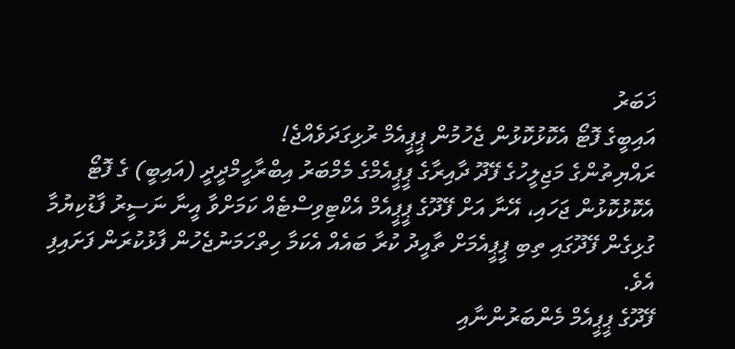ޚަބަރު
އައިބީގެ ފޮޓޯ އެކޮޅުކޮޅުން ޖެހުމުން ޕީޕީއެމް ރުޅިގަދަވެއްޖެ!
ރައްޔިތުންގެ މަޖިލީހުގެ ފޭދޫ ދާއިރާގެ ޕީޕީއެމްގެ މެމްބަރު އިބްރާހީމްދީދީ (އައިބީ) ގެ ފޮޓޯ އެކޮޅުކޮޅުން ޖަހައި، އޭނާ އަށް ފޭދޫގެ ޕީޕީއެމް އެކްޓިވިސްޓެއް ކަމަށްވާ އީނާ ނަސީރު ފާޑުކިޔުމާ ގުޅިގެން ފޭދޫގައި ތިބި ޕީޕީއެމަށް ތާއީދު ކުރާ ބައެއް އެކަމާ ހިތްހަމަނުޖެހުން ފާޅުކުރަން ފަށައިފި އެވެ.
ފޭދޫގެ ޕީޕީއެމް މެންބަރުންނާއި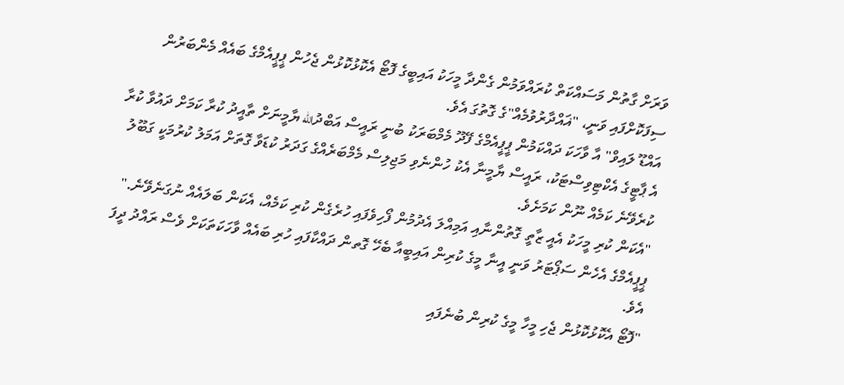ވަރަށް ގާތުން މަސައްކަތް ކުރައްވަމުން ގެންދާ މީހަކު އައިބީގެ ފޮޓޯ އެކޮޅުކޮޅުން ޖެހުން ޕީޕީއެމްގެ ބައެއް މެންބަރުން ސިފަކޮށްފައި ވަނީ، "ޣައްދާރުވުމެއް"ގެ ގޮތުގަ އެވެ.
އައްޑޫ ލައިވް" އާ ވާހަކަ ދައްކަމުން ޕީޕީއެމްގެ ފޭދޫ މެމްބަރަކު ބުނީ ރައީސް އަބްދުالله ޔާމީނަށް ތާއީދު ކުރާ ކަމަށް ދައުވާ ކުރާ އެ ޕާޓީގެ އެކްޓިވިސްޓަކު، ރައީސް ޔާމީނާ އެކު ހުންނެވި މަޖިލިސް މެމްބަރެއްގެ ގަދަރު ކުޑަވާ ގޮތަށް އަމަލު ކުރުމަކީ ގަބޫލު ކުރެވޭނެ ކަމެއް ނޫން ކަމަށެވެ.
"އެކަން ކުރި މީހަކު އެއީ ޒާތީ ގޮތުންނާއި އަމިއްލަ އެދުމުން ފޯހިވެފައި ހުރެގެން ކުރި ކަމެއް، އެކަން ބަލައެއް ނުގަނެވޭނެ."
ޕީޕީއެމްގެ އެހެން ސަޕޯޓަރު ވަނީ އީނާ މީގެ ކުރިން އައިބީއާ ބެހޭ ގޮތން ދައްކާފައި ހުރި ބައެއް ވާހަކަތަކަށް ވެސް ރައްދު ދީފަ އެވެ.
"ފޮޓޯ އެކޮޅުކޮޅުން ޖެހި މީހާ މީގެ ކުރިން ބުނެފައި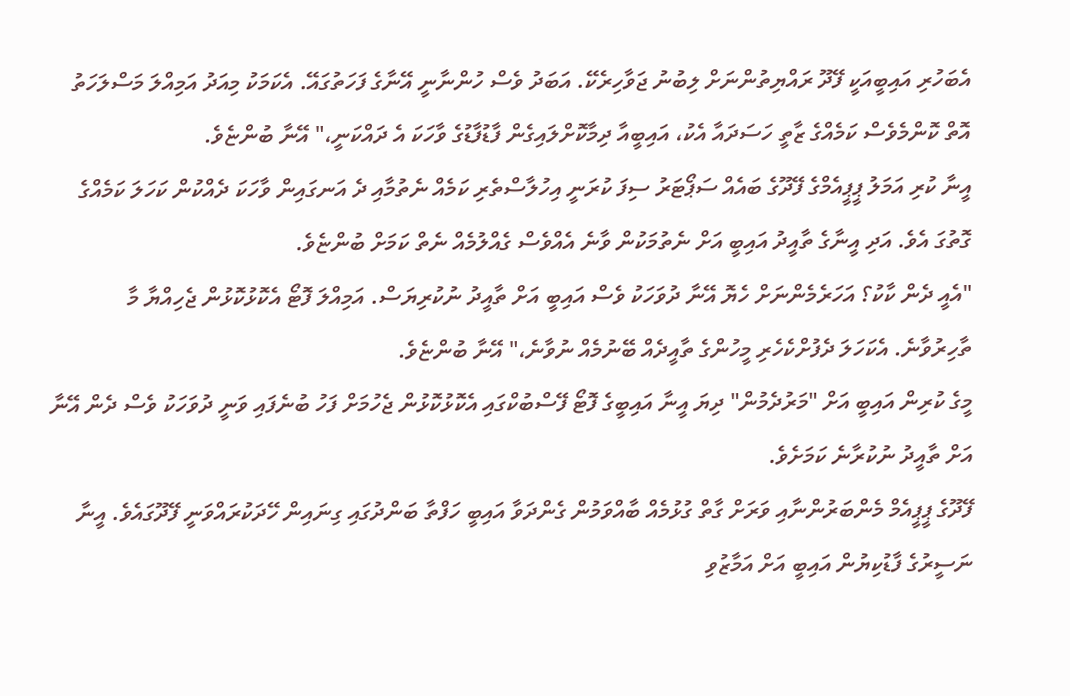އެބަހުރި އައިބީއަކީ ފޭދޫ ރައްޔިތުންނަށް ލިބުނު ޖަވާހިރެކޭ. އަބަދު ވެސް ހުންނާނީ އޭނާގެ ފަހަތުގައޭ. އެކަމަކު މިއަދު އަމިއްލަ މަސްލަހަތު އޮތް ކޮންމެވެސް ކަމެއްގެ ޒާތީ ހަސަދައާ އެކު، އައިބީއާ ދިމާކޮށްލައިގެން ފާޑުފާޑުގެ ވާހަކަ އެ ދައްކަނީ،" އޭނާ ބުންޏެވެ.
އީނާ ކުރި އަމަލު ޕީޕީއެމްގެ ފޭދޫގެ ބައެއް ސަޕޯޓަރު ސިފަ ކުރަނީ އިހުލާސްތެރި ކަމެއް ނެތުމާއި ދެ އަނގައިން ވާހަކަ ދެއްކުން ކަހަލަ ކަމެއްގެ ގޮތުގަ އެވެ. އަދި އީނާގެ ތާއީދު އައިބީ އަށް ނެތުމަކުން ވާނެ އެއްވެސް ގެއްލުމެއް ނެތް ކަމަށް ބުންޏެވެ.
"އެއީ ދެން ކާކު؟ އަހަރެމެންނަށް ހެޔޮ އޭނާ ދުވަހަކު ވެސް އައިބީ އަށް ތާއީދު ނުކުރިޔަސް. އަމިއްލަ ފޮޓޯ އެކޮޅުކޮޅުން ޖެހިއްޔާ މާ ތާހިރުވާނެ. އެކަހަލަ ދެފުށްކެހެރި މީހުންގެ ތާއީދެއް ބޭނުމެއް ނުވާނެ،" އޭނާ ބުންޏެވެ.
މީގެ ކުރިން އައިބީ އަށް "މަރުދެމުން" ދިޔަ އީނާ އައިބީގެ ފޮޓޯ ފޭސްބުކްގައި އެކޮޅުކޮޅުން ޖެހުމަށް ފަހު ބުނެފައި ވަނީ ދުވަހަކު ވެސް ދެން އޭނާ އަށް ތާއީދު ނުކުރާނެ ކަމަށެވެ.
ފޭދޫގެ ޕީޕީއެމް މެންބަރުންނާއި ވަރަށް ގާތް ގުޅުމެއް ބާއްވަމުން ގެންދަވާ އައިބީ ހަފްތާ ބަންދުގައި ގިނައިން ހޭދަކުރައްވަނީ ފޭދޫގައެވެ. އީނާ ނަސީރުގެ ފާޑުކިޔުން އައިބީ އަށް އަމާޒުވި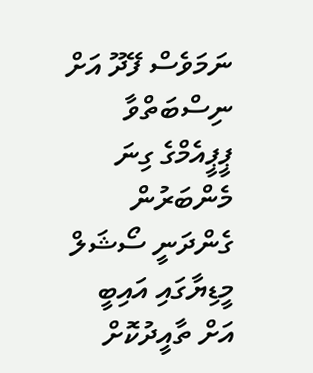ނަމަވެސް ފޭދޫ އަށް ނިސްބަތްވާ ޕީޕީއެމްގެ ގިނަ މެންބަރުން ގެންދަނީ ސޯޝަލް މީޑިޔާގައި އައިބީ އަށް ތާއީދުކޮށް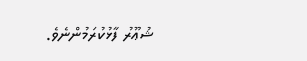ޝުޢޫރު ފާޅުކުރަމުންނެވެ.